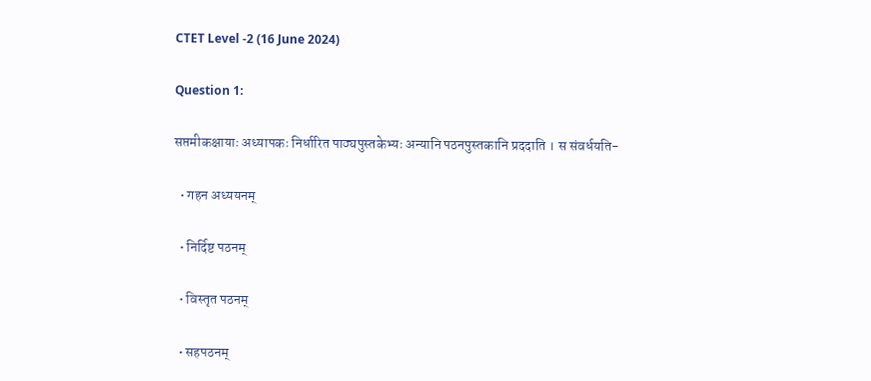CTET Level -2 (16 June 2024)

Question 1:

सप्तमीकक्षायाः अध्यापकः निर्धारित पाठ्यपुस्तकेभ्यः अन्यानि पठनपुस्तकानि प्रददाति । स संवर्धयति-

  • गहन अध्ययनम्

  • निर्दिष्ट पठनम्

  • विस्तृत पठनम्

  • सहपठनम्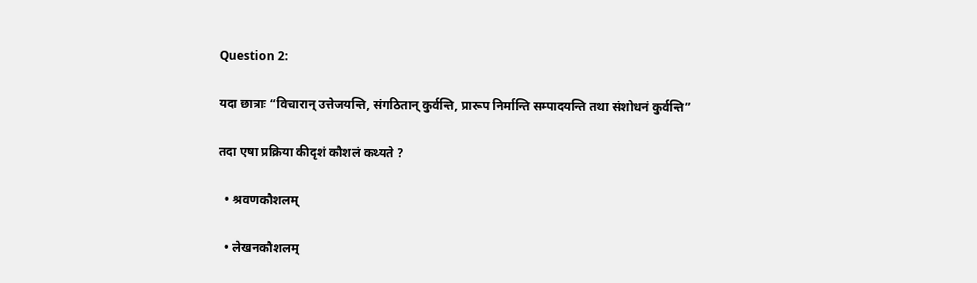Question 2:

यदा छात्राः “विचारान् उत्तेजयन्ति, संगठितान् कुर्वन्ति, प्रारूप निर्मान्ति सम्पादयन्ति तथा संशोधनं कुर्वन्ति”

तदा एषा प्रक्रिया कीदृशं कौशलं कथ्यते ?

  • श्रवणकौशलम्

  • लेखनकौशलम्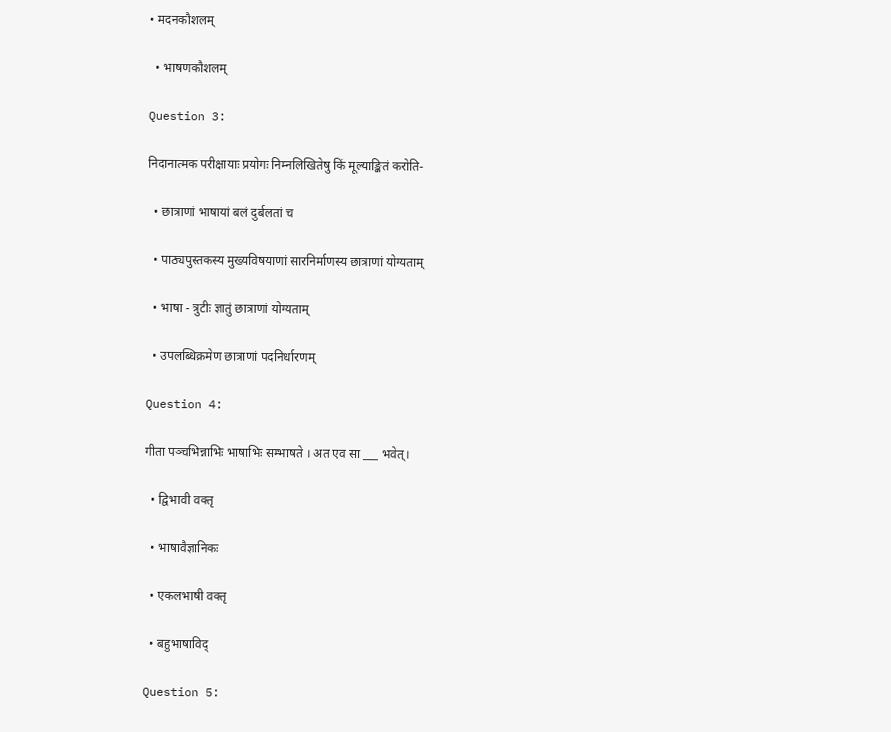• मदनकौशलम्

  • भाषणकौशलम्

Question 3:

निदानात्मक परीक्षायाः प्रयोगः निम्नलिखितेषु किं मूल्याङ्कितं करोति-

  • छात्राणां भाषायां बलं दुर्बलतां च

  • पाठ्यपुस्तकस्य मुख्यविषयाणां सारनिर्माणस्य छात्राणां योग्यताम्

  • भाषा - त्रुटीः ज्ञातुं छात्राणां योग्यताम्

  • उपलब्धिक्रमेण छात्राणां पदनिर्धारणम्

Question 4:

गीता पञ्चभिन्नाभिः भाषाभिः सम्भाषते । अत एव सा ___ भवेत्।

  • द्विभावी वक्तृ

  • भाषावैज्ञानिकः

  • एकलभाषी वक्तृ

  • बहुभाषाविद्

Question 5: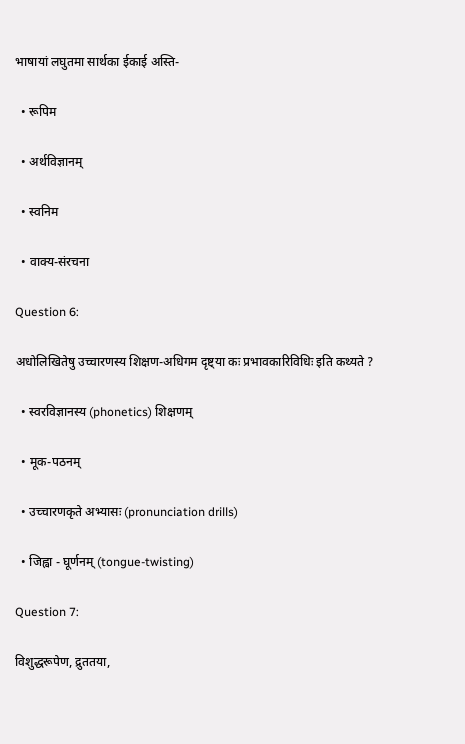भाषायां लघुतमा सार्थका ईकाई अस्ति-

  • रूपिम

  • अर्थविज्ञानम्

  • स्वनिम

  • वाक्य-संरचना

Question 6:

अधोलिखितेषु उच्चारणस्य शिक्षण-अधिगम दृष्ट्या कः प्रभावकारिविधिः इति कथ्यते ?

  • स्वरविज्ञानस्य (phonetics) शिक्षणम्

  • मूक-पठनम्

  • उच्चारणकृते अभ्यासः (pronunciation drills)

  • जिह्वा - घूर्णनम् (tongue-twisting)

Question 7:

विशुद्धरूपेण, द्रुततया,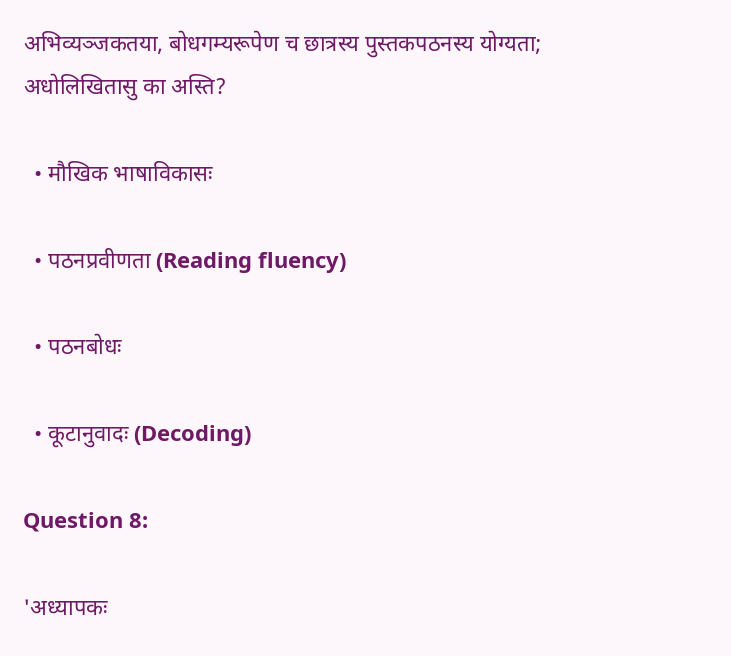अभिव्यञ्जकतया, बोधगम्यरूपेण च छात्रस्य पुस्तकपठनस्य योग्यता; अधोलिखितासु का अस्ति?

  • मौखिक भाषाविकासः

  • पठनप्रवीणता (Reading fluency)

  • पठनबोधः

  • कूटानुवादः (Decoding)

Question 8:

'अध्यापकः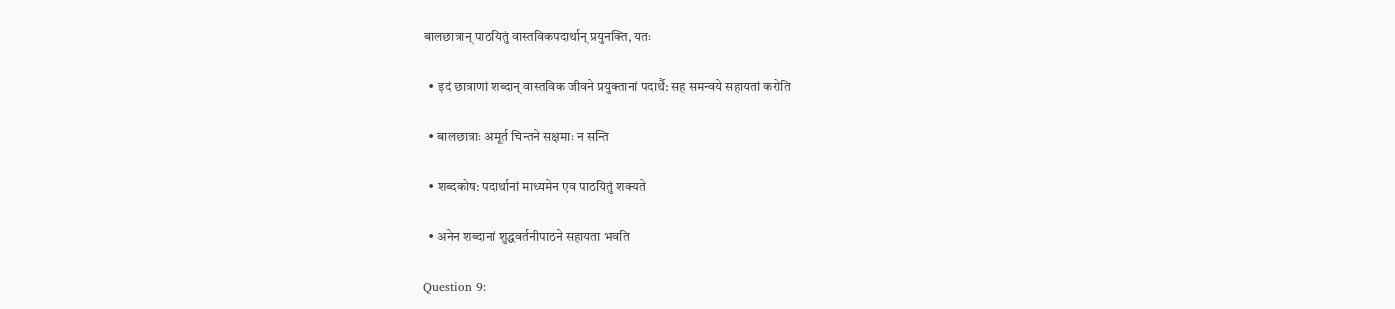बालछात्रान् पाठयितुं वास्तविकपदार्थान् प्रयुनक्ति, यतः

  • इदं छात्राणां शब्दान् वास्तविक जीवने प्रयुक्तानां पदार्थै: सह समन्वये सहायतां करोति

  • बालछात्राः अमूर्त चिन्तने सक्षमाः न सन्ति

  • शब्दकोष: पदार्थानां माध्यमेन एव पाठयितुं शक्यते

  • अनेन शब्दानां शुद्धवर्तनीपाठने सहायता भवति

Question 9: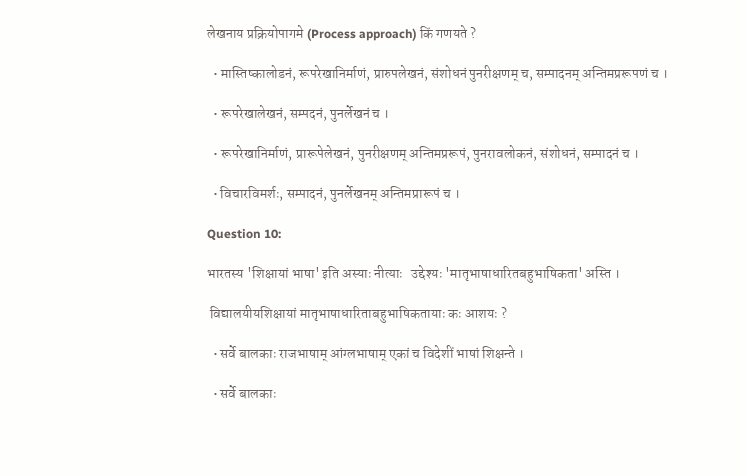लेखनाय प्रक्रियोपागमे (Process approach) किं गणयते ?

  • मास्तिष्कालोडनं, रूपरेखानिर्माणं, प्रारुपलेखनं, संशोधनं पुनरीक्षणम् च, सम्पादनम् अन्तिमप्ररूपणं च ।

  • रूपरेखालेखनं, सम्पदनं, पुनर्लेखनं च ।

  • रूपरेखानिर्माणं, प्रारूपेलेखनं, पुनरीक्षणम् अन्तिमप्ररूपं, पुनरावलोकनं, संशोधनं, सम्पादनं च ।

  • विचारविमर्शः, सम्पादनं, पुनर्लेखनम् अन्तिमप्रारूपं च ।

Question 10:

भारतस्य 'शिक्षायां भाषा' इति अस्याः नीत्याः   उद्देश्यः 'मातृभाषाधारितबहुभाषिकता' अस्ति ।

 विद्यालयीयशिक्षायां मातृभाषाधारिताबहुभाषिकतायाः कः आशयः ?

  • सर्वे बालकाः राजभाषाम् आंग्लभाषाम् एकां च विदेशीं भाषां शिक्षन्ते ।

  • सर्वे बालकाः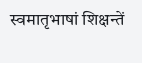स्वमातृभाषां शिक्षन्तें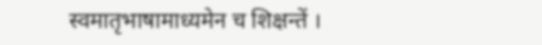स्वमातृभाषामाध्यमेन च शिक्षन्तें ।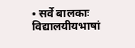• सर्वे बालकाः विद्यालयीयभाषां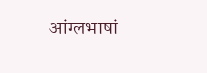आंग्लभाषां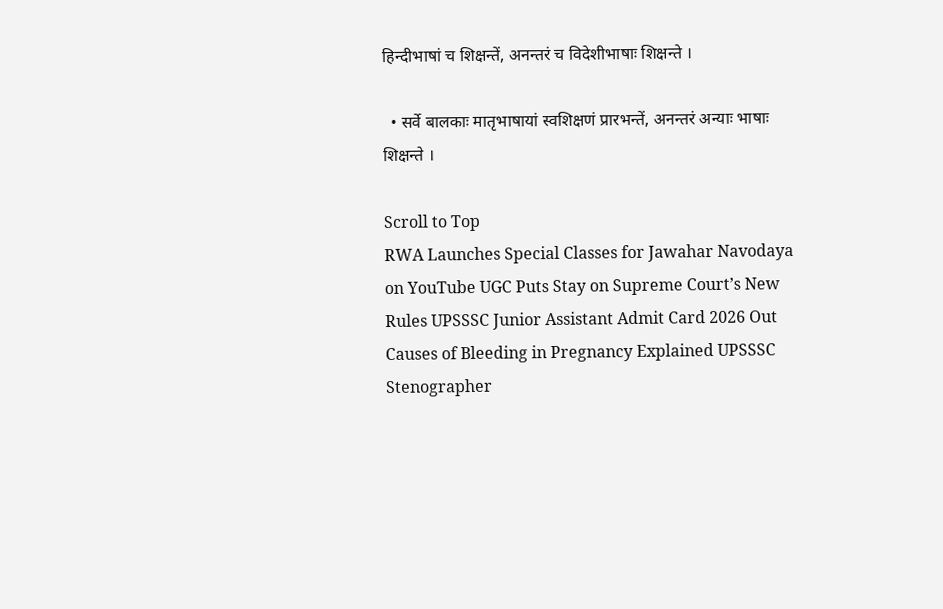हिन्दीभाषां च शिक्षन्तें, अनन्तरं च विदेशीभाषाः शिक्षन्ते ।

  • सर्वे बालकाः मातृभाषायां स्वशिक्षणं प्रारभन्तें, अनन्तरं अन्याः भाषाः शिक्षन्ते ।

Scroll to Top
RWA Launches Special Classes for Jawahar Navodaya on YouTube UGC Puts Stay on Supreme Court’s New Rules UPSSSC Junior Assistant Admit Card 2026 Out Causes of Bleeding in Pregnancy Explained UPSSSC Stenographer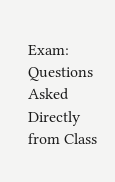Exam: Questions Asked Directly from Class